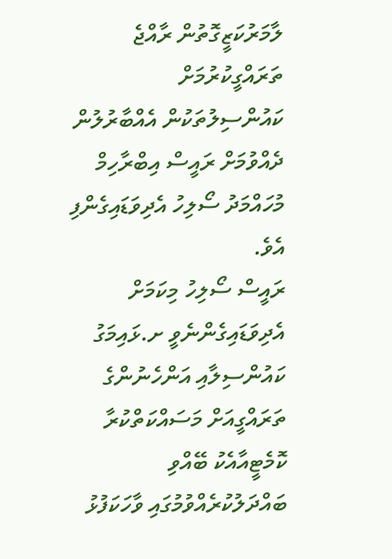ލާމަރުކަޒީގޮތުން ރާއްޖެ ތަރައްގީކުރުމަށް ކައުންސިލުތަކުން އެއްބާރުލުން ދެއްވުމަށް ރައީސް އިބްރާހިމް މުހައްމަދު ސޯލިހު އެދިވަޑައިގެންފި އެވެ.
ރައީސް ސޯލިހު މިކަމަށް އެދިވަޑައިގެންނެވީ ށ.ޅައިމަގު ކައުންސިލާއި އަންހެނުންގެ ތަރައްގީއަށް މަސައްކަތްކުރާ ކޮމެޓީއާއެކު ބޭއްވި ބައްދަލުކުރެއްވުމުގައި ވާހަކަފުޅު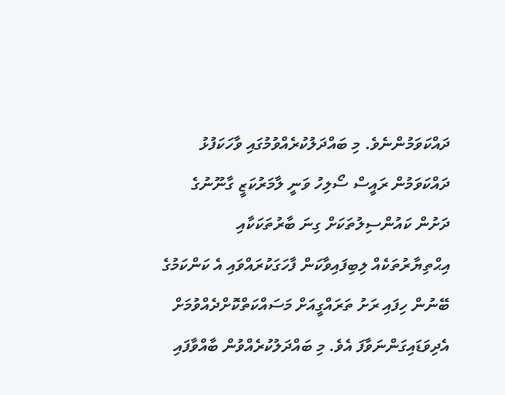ދައްކަވަމުންނެވެ. މި ބައްދަލުކުރެއްވުމުގައި ވާހަކަފުޅު ދައްކަވަމުން ރައީސް ސޯލިހު ވަނީ ލާމަރުކަޒީ ގާނޫނުގެ ދަށުން ކައުންސިލުތަކަށް ގިނަ ބާރުތަކަކާއި އިޙްތިޔާރުތަކެއް ލިބިފައިވާކަން ފާހަގަކުރައްވައި އެ ކަންކަމުގެ ބޭނުން ހިފައި ރަށު ތަރައްގީއަށް މަސައްކަތްކޮށްދެއްވުމަށް އެދިވަޑައިގަންނަވާފަ އެވެ. މި ބައްދަލުކުރެއްވުން ބާއްވާފައި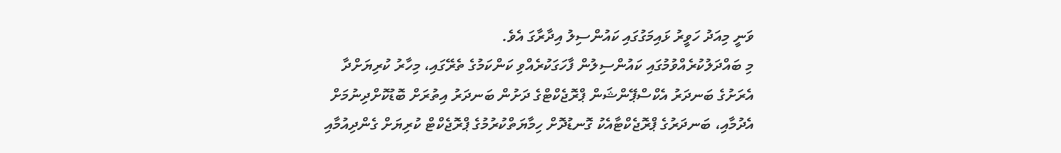ވަނީ މިއަދު ހަވީރު ޅައިމަގުގައި ކައުންސިލު އިދާރާގަ އެވެ.
މި ބައްދަލުކުރެއްވުމުގައި ކައުންސިލުން ފާހަގަކުރެއްވި ކަންކަމުގެ ތެރޭގައި، މިހާރު ކުރިޔަށްދާ އެރަށުގެ ބަނދަރު އެކްސްޕޭންޝަން ޕްރޮޖެކްޓްގެ ދަށުން ބަނދަރު އިތުރަށް ބޮޑުކޮށްދިނުމަށް އެދުމާއި، ބަނދަރުގެ ޕްރޮޖެކްޓާއެކު ގޮނޑުދޮށް ހިމާޔަތްކުރުމުގެ ޕްރޮޖެކްޓް ކުރިޔަށް ގެންދިއުމާއި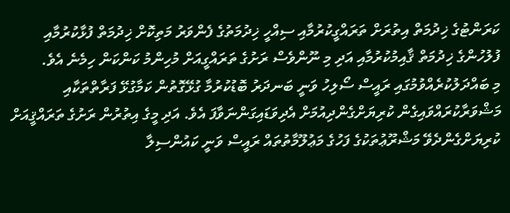ކަރަންޓުގެ ޚިދުމަތް އިތުރަށް ތަރައްގީކުރުމާއި ސިއްހީ ޚިދުމަތުގެ ފެންވަރު މަތިކޮށް ޚިދުމަތް ފުޅާކުރުމާއި ފުލުހުންގެ ޚިދުމަތް ޤާއިމުކުރުމާއި އަދި މި ނޫންވެސް ރަށުގެ ތަރައްގީއަށް މުހިންމު ކަންކަން ހިމެނެ އެވެ.
މި ބައްދަލުކުރެއްވުމުގައި ރައީސް ސޯލިހު ވަނީ ބަނދަރު ބޮޑުކުރުމާ ގުޅޭގޮތުން ކަމާގުޅޭ ފަރާތްތަކާއި މަޝްވަރާކުރައްވައިގެން ކުރިޔަށްގެންދިއުމަށް އެދިވަޑައިގަންނަވާފަ އެވެ. އަދި މީގެ އިތުރުން ރަށުގެ ތަރައްޤީއަށް ކުރިޔަށްގެންދެވޭ މަޝްރޫޢުތަކުގެ ފަހުގެ މަޢުލޫމާތުތައް ރައީސް ވަނީ ކައުންސިލާ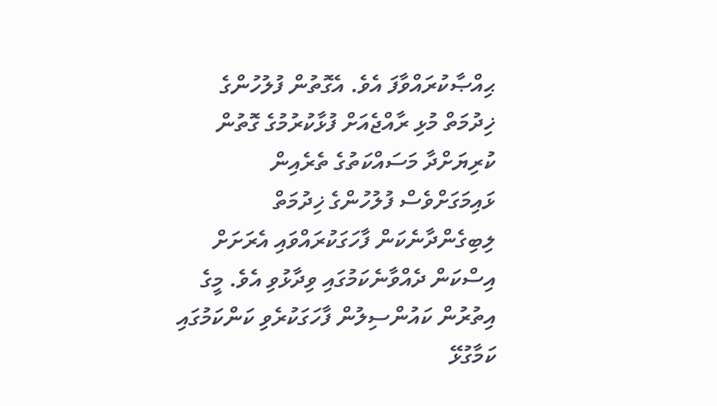ޙިއްޞާކުރައްވާފަ އެވެ. އެގޮތުން ފުލުހުންގެ ޚިދުމަތް މުޅި ރާއްޖެއަށް ފުޅާކުރުމުގެ ގޮތުން ކުރިޔަށްދާ މަސައްކަތުގެ ތެރެއިން ޅައިމަގަށްވެސް ފުލުހުންގެ ޚިދުމަތް ލިބިގެންދާނެކަން ފާހަގަކުރައްވައި އެރަށަށް އިސްކަން ދެއްވާނެކަމުގައި ވިދާޅުވި އެވެ. މީގެ އިތުރުން ކައުންސިލުން ފާހަގަކުރެވި ކަންކަމުގައި ކަމާގުޅޭ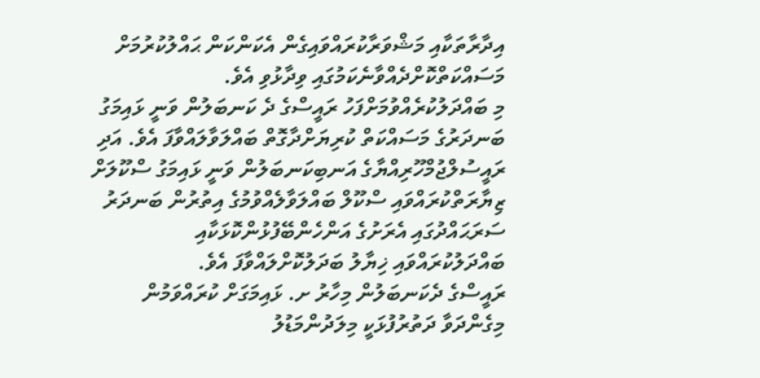އިދާރާތަކާއި މަޝްވަރާކުރައްވައިގެން އެކަންކަން ޙައްލުކުރުމަށް މަސައްކަތްކޮށްދެއްވާނެކަމުގައި ވިދާޅުވި އެވެ.
މި ބައްދަލުކުރެއްވުމަށްފަހު ރައީސްގެ ދެ ކަނބަލުން ވަނީ ޅައިމަގު ބަނދަރުގެ މަސައްކަތް ކުރިޔަށްދާގޮތް ބައްލަވާލައްވާފަ އެވެ. އަދި ރައީސުލްޖުމްހޫރިއްޔާގެ އަނބިކަނބަލުން ވަނީ ޅައިމަގު ސްކޫލަށް ޒިޔާރަތްކުރައްވައި ސްކޫލް ބައްލަވާލެއްވުމުގެ އިތުރުން ބަނދަރު ސަރަޙައްދުގައި އެރަށުގެ އަންހެންބޭފުޅުންކޮޅަކާއި ބައްދަލުކުރައްވައި ޚިޔާލު ބަދަލުކޮށްލައްވާފަ އެވެ.
ރައީސްގެ ދެކަނބަލުން މިހާރު ށ. ޅައިމަގަށް ކުރައްވަމުން މިގެންދަވާ ދަތުރުފުޅަކީ މިލަދުންމަޑުލު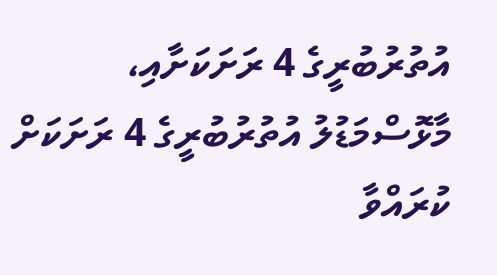އުތުރުބުރީގެ 4 ރަށަކަށާއި، މާޅޮސްމަޑުލު އުތުރުބުރީގެ 4 ރަށަކަށް ކުރައްވާ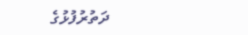ދަތުރުފުޅުގެ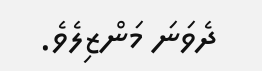ދެވަނަ މަންޒިލެވެ.